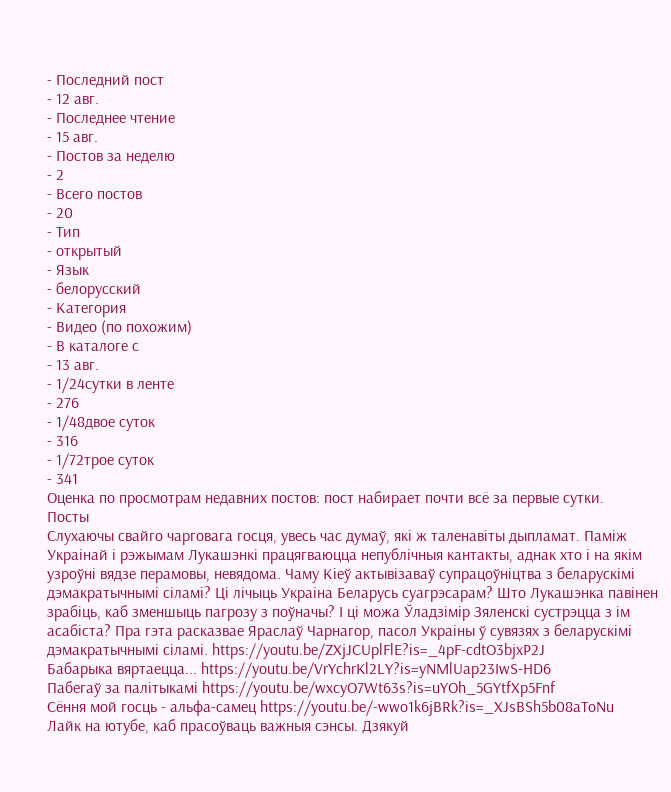- Последний пост
- 12 авг.
- Последнее чтение
- 15 авг.
- Постов за неделю
- 2
- Всего постов
- 20
- Тип
- открытый
- Язык
- белорусский
- Категория
- Видео (по похожим)
- В каталоге с
- 13 авг.
- 1/24сутки в ленте
- 276
- 1/48двое суток
- 316
- 1/72трое суток
- 341
Оценка по просмотрам недавних постов: пост набирает почти всё за первые сутки.
Посты
Слухаючы свайго чарговага госця, увесь час думаў, які ж таленавіты дыпламат. Паміж Украінай і рэжымам Лукашэнкі працягваюцца непублічныя кантакты, аднак хто і на якім узроўні вядзе перамовы, невядома. Чаму Кіеў актывізаваў супрацоўніцтва з беларускімі дэмакратычнымі сіламі? Ці лічыць Украіна Беларусь суагрэсарам? Што Лукашэнка павінен зрабіць, каб зменшыць пагрозу з поўначы? І ці можа Ўладзімір Зяленскі сустрэцца з ім асабіста? Пра гэта расказвае Яраслаў Чарнагор, пасол Украіны ў сувязях з беларускімі дэмакратычнымі сіламі. https://youtu.be/ZXjJCUplFlE?is=_4pF-cdtO3bjxP2J
Бабарыка вяртаецца... https://youtu.be/VrYchrKl2LY?is=yNMlUap23IwS-HD6
Пабегаў за палітыкамі https://youtu.be/wxcyO7Wt63s?is=uYOh_5GYtfXp5Fnf
Сёння мой госць - альфа-самец https://youtu.be/-wwo1k6jBRk?is=_XJsBSh5b08aToNu
Лайк на ютубе, каб прасоўваць важныя сэнсы. Дзякуй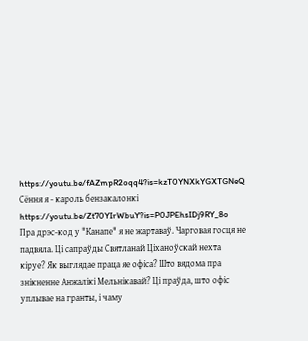https://youtu.be/fAZmpR2oqq4?is=kzT0YNXkYGXTGNeQ
Сёння я - кароль бензакалонкі https://youtu.be/Zt70YIrWbuY?is=P0JPEhsIDj9RY_8o
Пра дрэс-код у "Канапе" я не жартаваў. Чарговая госця не падвяла. Ці сапраўды Святланай Ціханоўскай нехта кіруе? Як выглядае праца яе офіса? Што вядома пра знікненне Анжалікі Мельнікавай? Ці праўда, што офіс уплывае на гранты, і чаму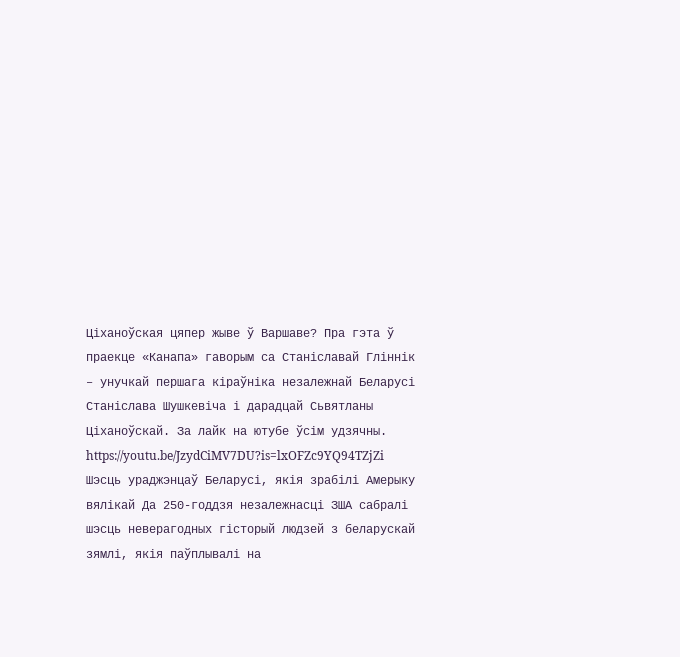Ціханоўская цяпер жыве ў Варшаве? Пра гэта ў праекце «Канапа» гаворым са Станіславай Гліннік – унучкай першага кіраўніка незалежнай Беларусі Станіслава Шушкевіча і дарадцай Сьвятланы Ціханоўскай. За лайк на ютубе ўсім удзячны. https://youtu.be/JzydCiMV7DU?is=lxOFZc9YQ94TZjZi
Шэсць ураджэнцаў Беларусі, якія зрабілі Амерыку вялікай Да 250-годдзя незалежнасці ЗША сабралі шэсць неверагодных гісторый людзей з беларускай зямлі, якія паўплывалі на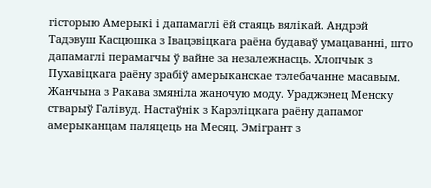гісторыю Амерыкі і дапамаглі ёй стаяць вялікай. Андрэй Тадэвуш Касцюшка з Івацэвіцкага раёна будаваў умацаванні, што дапамаглі перамагчы ў вайне за незалежнасць. Хлопчык з Пухавіцкага раёну зрабіў амерыканскае тэлебачанне масавым. Жанчына з Ракава змяніла жаночую моду. Ураджэнец Менску стварыў Галівуд. Настаўнік з Карэліцкага раёну дапамог амерыканцам паляцець на Месяц. Эмігрант з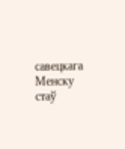савецкага Менску стаў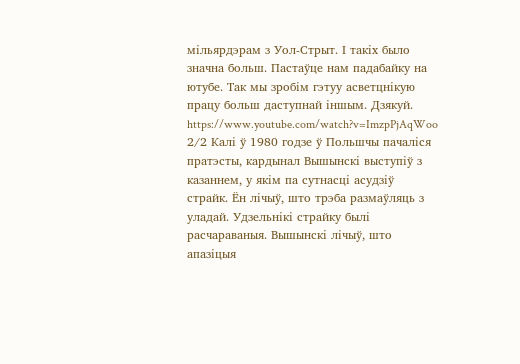мільярдэрам з Уол-Стрыт. І такіх было значна больш. Пастаўце нам падабайку на ютубе. Так мы зробім гэтуу асветцнікую працу больш даступнай іншым. Дзякуй. https://www.youtube.com/watch?v=ImzpPjAqWoo
2/2 Калі ў 1980 годзе ў Польшчы пачаліся пратэсты, кардынал Вышынскі выступіў з казаннем, у якім па сутнасці асудзіў страйк. Ён лічыў, што трэба размаўляць з уладай. Удзельнікі страйку былі расчараваныя. Вышынскі лічыў, што апазіцыя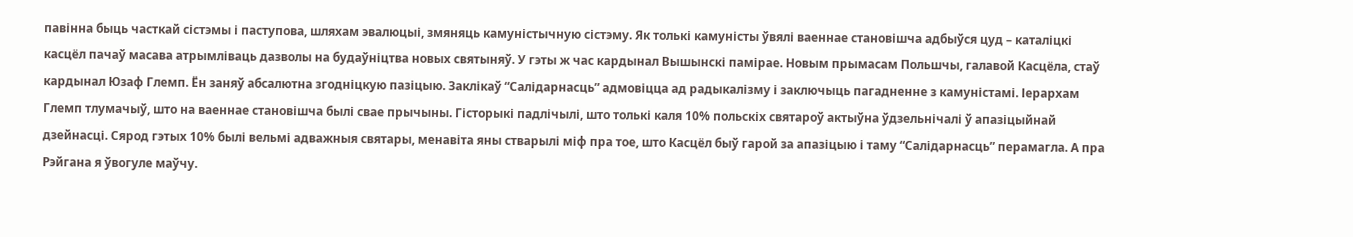павінна быць часткай сістэмы і паступова, шляхам эвалюцыі, змяняць камуністычную сістэму. Як толькі камуністы ўвялі ваеннае становішча адбыўся цуд – каталіцкі касцёл пачаў масава атрымліваць дазволы на будаўніцтва новых святыняў. У гэты ж час кардынал Вышынскі памірае. Новым прымасам Польшчы, галавой Касцёла, стаў кардынал Юзаф Глемп. Ён заняў абсалютна згодніцкую пазіцыю. Заклікаў “Салідарнасць” адмовіцца ад радыкалізму і заключыць пагадненне з камуністамі. Іерархам Глемп тлумачыў, што на ваеннае становішча былі свае прычыны. Гісторыкі падлічылі, што толькі каля 10% польскіх святароў актыўна ўдзельнічалі ў апазіцыйнай дзейнасці. Сярод гэтых 10% былі вельмі адважныя святары, менавіта яны стварылі міф пра тое, што Касцёл быў гарой за апазіцыю і таму “Салідарнасць” перамагла. А пра Рэйгана я ўвогуле маўчу.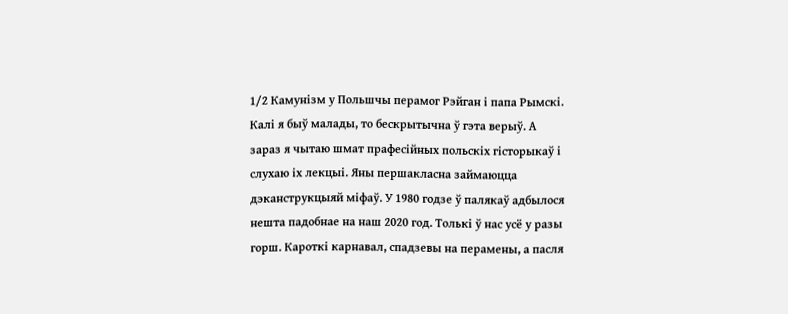1/2 Камунізм у Польшчы перамог Рэйган і папа Рымскі. Калі я быў малады, то бескрытычна ў гэта верыў. А зараз я чытаю шмат прафесійных польскіх гісторыкаў і слухаю іх лекцыі. Яны першакласна займаюцца дэканструкцыяй міфаў. У 1980 годзе ў палякаў адбылося нешта падобнае на наш 2020 год. Толькі ў нас усё у разы горш. Кароткі карнавал, спадзевы на перамены, а пасля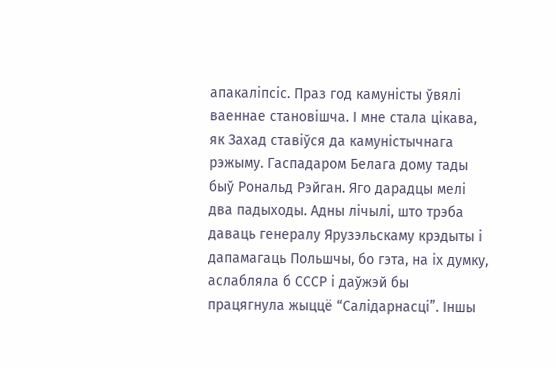апакаліпсіс. Праз год камуністы ўвялі ваеннае становішча. І мне стала цікава, як Захад ставіўся да камуністычнага рэжыму. Гаспадаром Белага дому тады быў Рональд Рэйган. Яго дарадцы мелі два падыходы. Адны лічылі, што трэба даваць генералу Ярузэльскаму крэдыты і дапамагаць Польшчы, бо гэта, на іх думку, аслабляла б СССР і даўжэй бы працягнула жыццё “Салідарнасці”. Іншы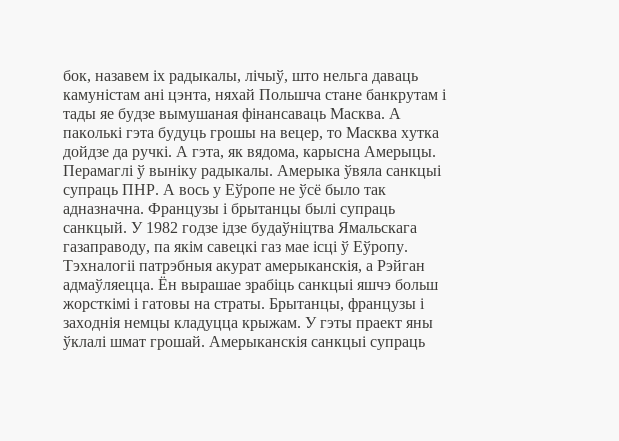бок, назавем іх радыкалы, лічыў, што нельга даваць камуністам ані цэнта, няхай Польшча стане банкрутам і тады яе будзе вымушаная фінансаваць Масква. А паколькі гэта будуць грошы на вецер, то Масква хутка дойдзе да ручкі. А гэта, як вядома, карысна Амерыцы. Перамаглі ў выніку радыкалы. Амерыка ўвяла санкцыі супраць ПНР. А вось у Еўропе не ўсё было так адназначна. Французы і брытанцы былі супраць санкцый. У 1982 годзе ідзе будаўніцтва Ямальскага газаправоду, па якім савецкі газ мае ісці ў Еўропу. Тэхналогіі патрэбныя акурат амерыканскія, а Рэйган адмаўляецца. Ён вырашае зрабіць санкцыі яшчэ больш жорсткімі і гатовы на страты. Брытанцы, французы і заходнія немцы кладуцца крыжам. У гэты праект яны ўклалі шмат грошай. Амерыканскія санкцыі супраць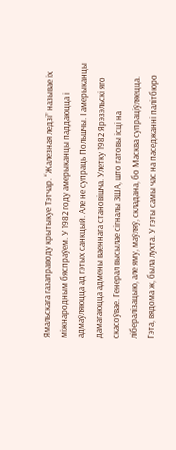Ямальскага газаправоду крытыкуе Тэтчар. “Жалезная ледзі” называе іх міжнародным бяспраўем. У 1982 году амерыканцы паддаюцца і адмаўляюцца ад гэтых санкцый. Але не супраць Польшчы. І амерыканцы дамагаюцца адмены ваеннага становішча. Улетку 1982 Ярэзэльскі яго скасоўвае. Генерал высылае сігналы ЗША, што гатовы ісці на лібералізацыю, але яму, маўляў, складана, бо Масква супраціўляецца. Гэта, вядома ж, была лухта. У гэты самы час на паседжанні палітбюро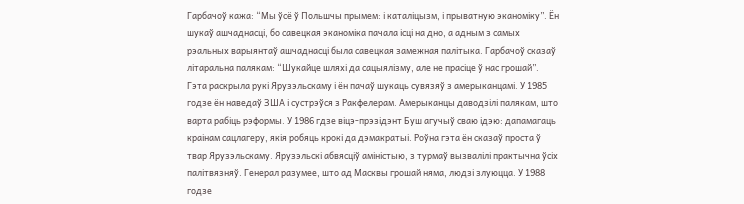Гарбачоў кажа: “Мы ўсё ў Польшчы прымем: і каталіцызм, і прыватную эканоміку”. Ён шукаў ашчаднасці, бо савецкая эканоміка пачала ісці на дно, а адным з самых рэальных варыянтаў ашчаднасці была савецкая замежная палітыка. Гарбачоў сказаў літаральна палякам: “Шукайце шляхі да сацыялізму, але не прасіце ў нас грошай”. Гэта раскрыла рукі Ярузэльскаму і ён пачаў шукаць сувязяў з амерыканцамі. У 1985 годзе ён наведаў ЗША і сустрэўся з Ракфелерам. Амерыканцы даводзілі палякам, што варта рабіць рэформы. У 1986 гдзе віцэ-прэзідэнт Буш агучыў сваю ідэю: дапамагаць краінам сацлагеру, якія робяць крокі да дэмакратыі. Роўна гэта ён сказаў проста ў твар Ярузэльскаму. Ярузэльскі абвясціў аміністыю, з турмаў вызвалілі практычна ўсіх палітвязняў. Генерал разумее, што ад Масквы грошай няма, людзі злуюцца. У 1988 годзе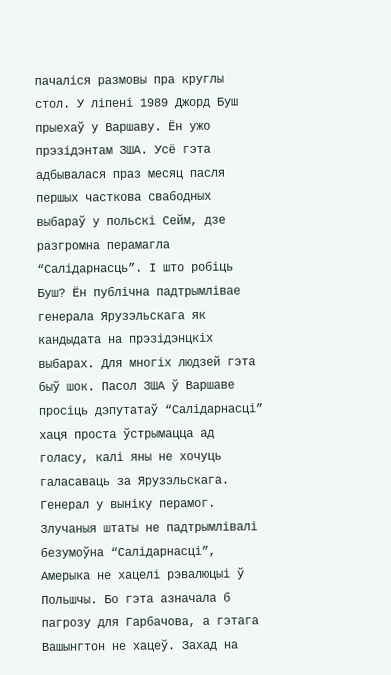пачаліся размовы пра круглы стол. У ліпені 1989 Джорд Буш прыехаў у Варшаву. Ён ужо прэзідэнтам ЗША. Усё гэта адбывалася праз месяц пасля першых часткова свабодных выбараў у польскі Сейм, дзе разгромна перамагла “Салідарнасць”. І што робіць Буш? Ён публічна падтрымлівае генерала Ярузэльскага як кандыдата на прэзідэнцкіх выбарах. Для многіх людзей гэта быў шок. Пасол ЗША ў Варшаве просіць дэпутатаў “Салідарнасці” хаця проста ўстрымацца ад голасу, калі яны не хочуць галасаваць за Ярузэльскага. Генерал у выніку перамог. Злучаныя штаты не падтрымлівалі безумоўна “Салідарнасці”, Амерыка не хацелі рэвалюцыі ў Польшчы. Бо гэта азначала б пагрозу для Гарбачова, а гэтага Вашынгтон не хацеў. Захад на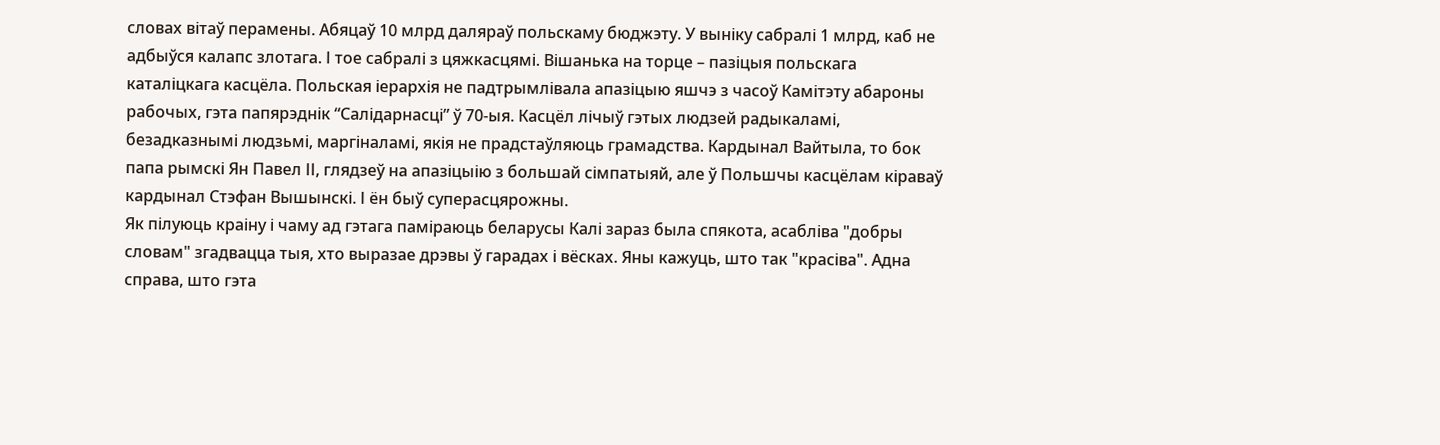словах вітаў перамены. Абяцаў 10 млрд даляраў польскаму бюджэту. У выніку сабралі 1 млрд, каб не адбыўся калапс злотага. І тое сабралі з цяжкасцямі. Вішанька на торце – пазіцыя польскага каталіцкага касцёла. Польская іерархія не падтрымлівала апазіцыю яшчэ з часоў Камітэту абароны рабочых, гэта папярэднік “Салідарнасці” ў 70-ыя. Касцёл лічыў гэтых людзей радыкаламі, безадказнымі людзьмі, маргіналамі, якія не прадстаўляюць грамадства. Кардынал Вайтыла, то бок папа рымскі Ян Павел ІІ, глядзеў на апазіцыію з большай сімпатыяй, але ў Польшчы касцёлам кіраваў кардынал Стэфан Вышынскі. І ён быў суперасцярожны.
Як пілуюць краіну і чаму ад гэтага паміраюць беларусы Калі зараз была спякота, асабліва "добры словам" згадвацца тыя, хто выразае дрэвы ў гарадах і вёсках. Яны кажуць, што так "красіва". Адна справа, што гэта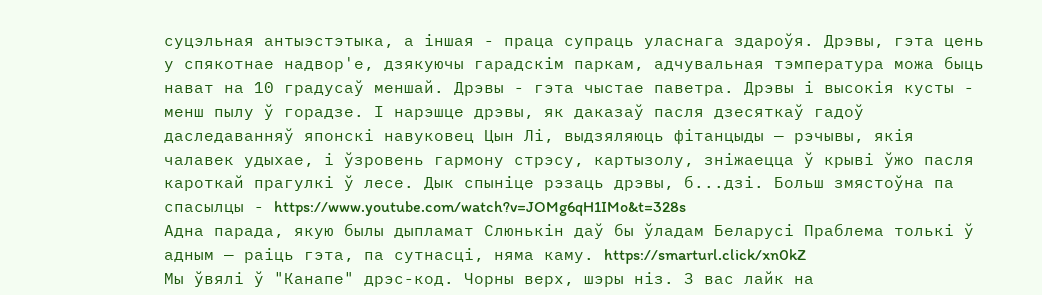суцэльная антыэстэтыка, а іншая - праца супраць уласнага здароўя. Дрэвы, гэта цень у спякотнае надвор'е, дзякуючы гарадскім паркам, адчувальная тэмпература можа быць нават на 10 градусаў меншай. Дрэвы - гэта чыстае паветра. Дрэвы і высокія кусты - менш пылу ў горадзе. І нарэшце дрэвы, як даказаў пасля дзесяткаў гадоў даследаванняў японскі навуковец Цын Лі, выдзяляюць фітанцыды — рэчывы, якія чалавек удыхае, і ўзровень гармону стрэсу, картызолу, зніжаецца ў крыві ўжо пасля кароткай прагулкі ў лесе. Дык спыніце рэзаць дрэвы, б...дзі. Больш змястоўна па спасылцы - https://www.youtube.com/watch?v=JOMg6qH1IMo&t=328s
Адна парада, якую былы дыпламат Слюнькін даў бы ўладам Беларусі Праблема толькі ў адным — раіць гэта, па сутнасці, няма каму. https://smarturl.click/xn0kZ
Мы ўвялі ў "Канапе" дрэс-код. Чорны верх, шэры ніз. З вас лайк на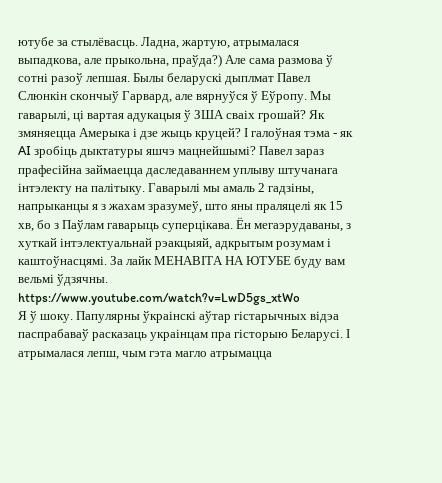ютубе за стылёвасць. Ладна, жартую, атрымалася выпадкова, але прыкольна, праўда?) Але сама размова ў сотні разоў лепшая. Былы беларускі дыплмат Павел Слюнкін скончыў Гарвард, але вярнуўся ў Еўропу. Мы гаварылі, ці вартая адукацыя ў ЗША сваіх грошай? Як змяняецца Амерыка і дзе жыць круцей? І галоўная тэма - як AI зробіць дыктатуры яшчэ мацнейшымі? Павел зараз прафесійна займаецца даследаваннем уплыву штучанага інтэлекту на палітыку. Гаварылі мы амаль 2 гадзіны, напрыканцы я з жахам зразумеў, што яны праляцелі як 15 хв, бо з Паўлам гаварыць суперцікава. Ён мегаэрудаваны, з хуткай інтэлектуальнай рэакцыяй, адкрытым розумам і каштоўнасцямі. За лайк МЕНАВІТА НА ЮТУБЕ буду вам вельмі ўдзячны. https://www.youtube.com/watch?v=LwD5gs_xtWo
Я ў шоку. Папулярны ўкраінскі аўтар гістарычных відэа паспрабаваў расказаць украінцам пра гісторыю Беларусі. І атрымалася лепш, чым гэта магло атрымацца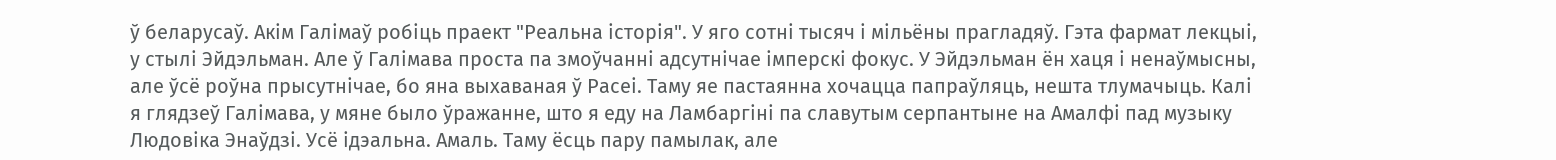ў беларусаў. Акім Галімаў робіць праект "Реальна історія". У яго сотні тысяч і мільёны прагладяў. Гэта фармат лекцыі, у стылі Эйдэльман. Але ў Галімава проста па змоўчанні адсутнічае імперскі фокус. У Эйдэльман ён хаця і ненаўмысны, але ўсё роўна прысутнічае, бо яна выхаваная ў Расеі. Таму яе пастаянна хочацца папраўляць, нешта тлумачыць. Калі я глядзеў Галімава, у мяне было ўражанне, што я еду на Ламбаргіні па славутым серпантыне на Амалфі пад музыку Людовіка Энаўдзі. Усё ідэальна. Амаль. Таму ёсць пару памылак, але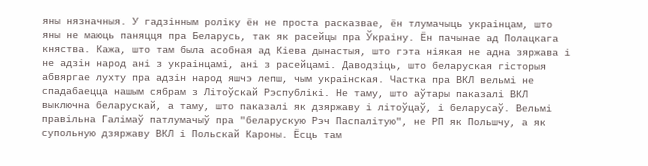яны нязначныя. У гадзінным роліку ён не проста расказвае, ён тлумачыць украінцам, што яны не маюць паняцця пра Беларусь, так як расейцы пра Ўкраіну. Ён пачынае ад Полацкага княства. Кажа, што там была асобная ад Кіева дынастыя, што гэта ніякая не адна зяржава і не адзін народ ані з украінцамі, ані з расейцамі. Даводзіць, што беларуская гісторыя абвяргае лухту пра адзін народ яшчэ лепш, чым украінская. Частка пра ВКЛ вельмі не спадабаецца нашым сябрам з Літоўскай Рэспублікі. Не таму, што аўтары паказалі ВКЛ выключна беларускай, а таму, што паказалі як дзяржаву і літоўцаў, і беларусаў. Вельмі правільна Галімаў патлумачыў пра "беларускую Рэч Паспалітую", не РП як Польшчу, а як супольную дзяржаву ВКЛ і Польскай Кароны. Ёсць там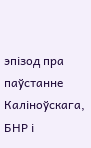эпізод пра паўстанне Каліноўскага, БНР і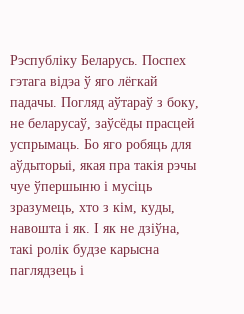Рэспубліку Беларусь. Поспех гэтага відэа ў яго лёгкай падачы. Погляд аўтараў з боку, не беларусаў, заўсёды прасцей успрымаць. Бо яго робяць для аўдыторыі, якая пра такія рэчы чуе ўпершыню і мусіць зразумець, хто з кім, куды, навошта і як. І як не дзіўна, такі ролік будзе карысна паглядзець і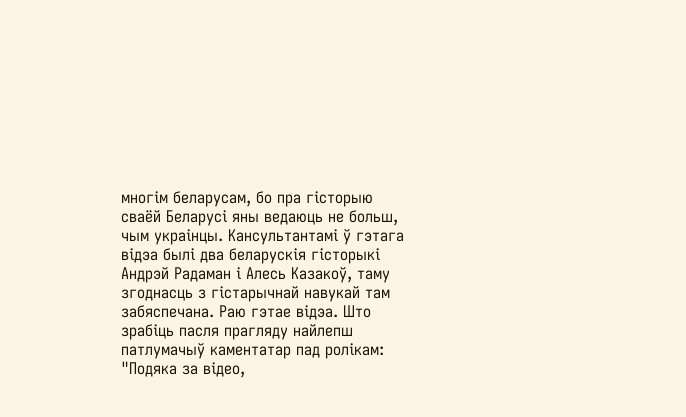многім беларусам, бо пра гісторыю сваёй Беларусі яны ведаюць не больш, чым украінцы. Кансультантамі ў гэтага відэа былі два беларускія гісторыкі Андрэй Радаман і Алесь Казакоў, таму згоднасць з гістарычнай навукай там забяспечана. Раю гэтае відэа. Што зрабіць пасля прагляду найлепш патлумачыў каментатар пад ролікам: "Подяка за відео,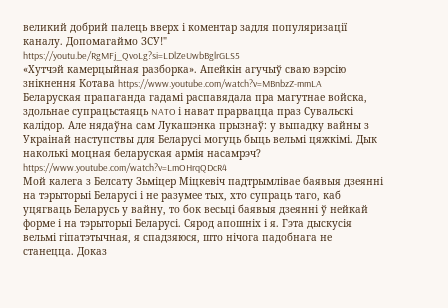великий добрий палець вверх і коментар задля популяризації каналу. Допомагаймо ЗСУ!" https://youtu.be/RgMFj_QvoLg?si=LDlZeUwbBglrGLS5
«Хутчэй камерцыйная разборка». Апейкін агучыў сваю вэрсію знікнення Котава https://www.youtube.com/watch?v=MBnbzZ-mmLA
Беларуская прапаганда гадамі распавядала пра магутнае войска, здольнае супрацьстаяць NATO і нават прарвацца праз Сувальскі калідор. Але нядаўна сам Лукашэнка прызнаў: у выпадку вайны з Украінай наступствы для Беларусі могуць быць вельмі цяжкімі. Дык наколькі моцная беларуская армія насамрэч? https://www.youtube.com/watch?v=LmOHrqQDcR4
Мой калега з Белсату Зьміцер Міцкевіч падтрымлівае баявыя дзеянні на тэрыторыі Беларусі і не разумее тых, хто супраць таго, каб уцягваць Беларусь у вайну, то бок весьці баявыя дзеянні ў нейкай форме і на тэрыторыі Беларусі. Сярод апошніх і я. Гэта дыскусія вельмі гіпатэтычная, я спадзяюся, што нічога падобнага не станецца. Доказ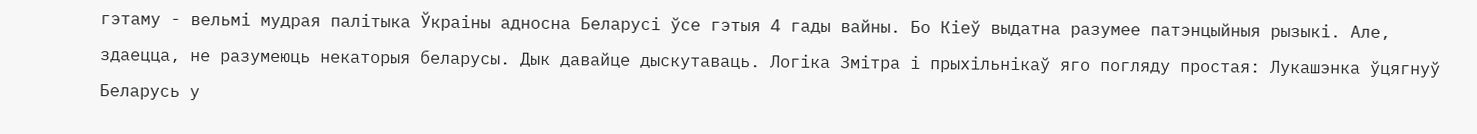гэтаму - вельмі мудрая палітыка Ўкраіны адносна Беларусі ўсе гэтыя 4 гады вайны. Бо Кіеў выдатна разумее патэнцыйныя рызыкі. Але, здаецца, не разумеюць некаторыя беларусы. Дык давайце дыскутаваць. Логіка Змітра і прыхільнікаў яго погляду простая: Лукашэнка ўцягнуў Беларусь у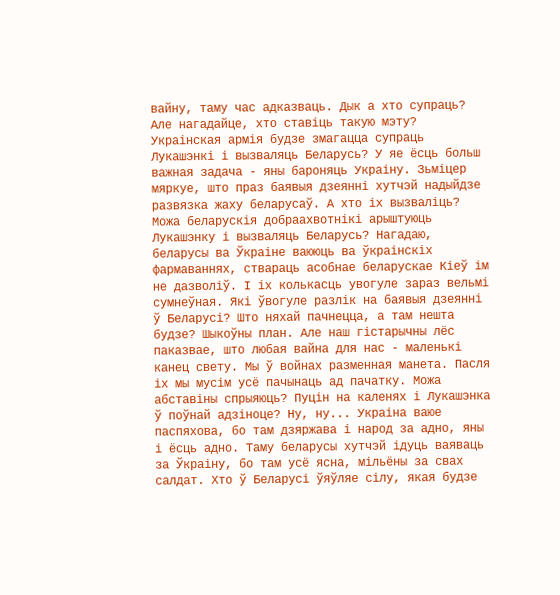вайну, таму час адказваць. Дык а хто супраць? Але нагадайце, хто ставіць такую мэту? Украінская армія будзе змагацца супраць Лукашэнкі і вызваляць Беларусь? У яе ёсць больш важная задача - яны бароняць Украіну. Зьміцер мяркуе, што праз баявыя дзеянні хутчэй надыйдзе развязка жаху беларусаў. А хто іх вызваліць? Можа беларускія добраахвотнікі арыштуюць Лукашэнку і вызваляць Беларусь? Нагадаю, беларусы ва Ўкраіне ваююць ва ўкраінскіх фармаваннях, ствараць асобнае беларускае Кіеў ім не дазволіў. І іх колькасць увогуле зараз вельмі сумнеўная. Які ўвогуле разлік на баявыя дзеянні ў Беларусі? Што няхай пачнецца, а там нешта будзе? Шыкоўны план. Але наш гістарычны лёс паказвае, што любая вайна для нас - маленькі канец свету. Мы ў войнах разменная манета. Пасля іх мы мусім усё пачынаць ад пачатку. Можа абставіны спрыяюць? Пуцін на каленях і Лукашэнка ў поўнай адзіноце? Ну, ну... Украіна ваюе паспяхова, бо там дзяржава і народ за адно, яны і ёсць адно. Таму беларусы хутчэй ідуць ваяваць за Ўкраіну, бо там усё ясна, мільёны за свах салдат. Хто ў Беларусі ўяўляе сілу, якая будзе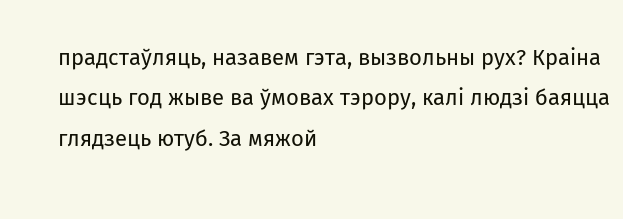прадстаўляць, назавем гэта, вызвольны рух? Краіна шэсць год жыве ва ўмовах тэрору, калі людзі баяцца глядзець ютуб. За мяжой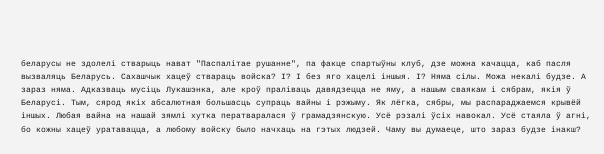беларусы не здолелі стварыць нават "Паспалітае рушанне", па факце спартыўны клуб, дзе можна качацца, каб пасля вызваляць Беларусь. Сахашчык хацеў ствараць войска? І? І без яго хацелі іншыя. І? Няма сілы. Можа некалі будзе. А зараз няма. Адказваць мусіць Лукашэнка, але кроў праліваць давядзецца не яму, а нашым сваякам і сябрам, якія ў Беларусі. Тым, сярод якіх абсалютная большасць супраць вайны і рэжыму. Як лёгка, сябры, мы распараджаемся крывёй іншых. Любая вайна на нашай зямлі хутка ператваралася ў грамадзянскую. Усё рэзалі ўсіх навокал. Усё стаяла ў агні, бо кожны хацеў уратавацца, а любому войску было начхаць на гэтых людзей. Чаму вы думаеце, што зараз будзе інакш?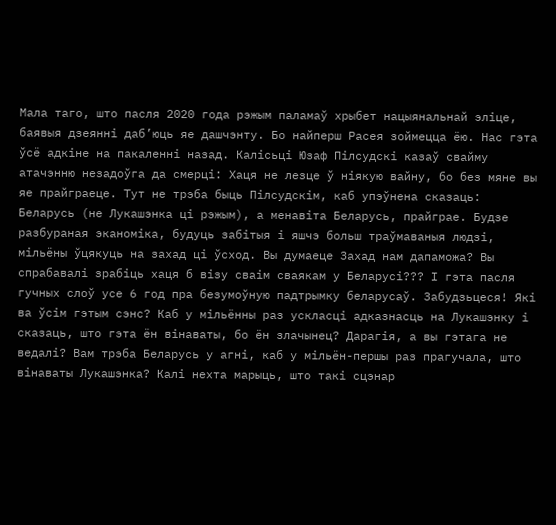Мала таго, што пасля 2020 года рэжым паламаў хрыбет нацыянальнай эліце, баявыя дзеянні даб’юць яе дашчэнту. Бо найперш Расея зоймецца ёю. Нас гэта ўсё адкіне на пакаленні назад. Калісьці Юзаф Пілсудскі казаў свайму атачэнню незадоўга да смерці: Хаця не лезце ў ніякую вайну, бо без мяне вы яе прайграеце. Тут не трэба быць Пілсудскім, каб упэўнена сказаць: Беларусь (не Лукашэнка ці рэжым), а менавіта Беларусь, прайграе. Будзе разбураная эканоміка, будуць забітыя і яшчэ больш траўмаваныя людзі, мільёны ўцякуць на захад ці ўсход. Вы думаеце Захад нам дапаможа? Вы спрабавалі зрабіць хаця б візу сваім сваякам у Беларусі??? І гэта пасля гучных слоў усе 6 год пра безумоўную падтрымку беларусаў. Забудзьцеся! Які ва ўсім гэтым сэнс? Каб у мільённы раз ускласці адказнасць на Лукашэнку і сказаць, што гэта ён вінаваты, бо ён злачынец? Дарагія, а вы гэтага не ведалі? Вам трэба Беларусь у агні, каб у мільён-першы раз прагучала, што вінаваты Лукашэнка? Калі нехта марыць, што такі сцэнар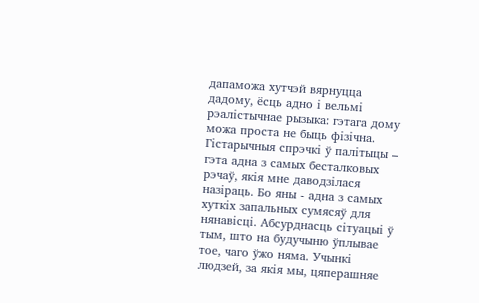дапаможа хутчэй вярнуцца дадому, ёсць адно і вельмі рэалістычнае рызыка: гэтага дому можа проста не быць фізічна.
Гістарычныя спрэчкі ў палітыцы – гэта адна з самых бесталковых рэчаў, якія мне даводзілася назіраць. Бо яны - адна з самых хуткіх запальных сумясяў для нянавісці. Абсурднасць сітуацыі ў тым, што на будучыню ўплывае тое, чаго ўжо няма. Учынкі людзей, за якія мы, цяперашняе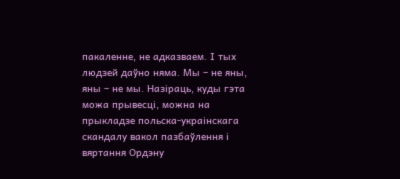пакаленне, не адказваем. І тых людзей даўно няма. Мы – не яны, яны – не мы. Назіраць, куды гэта можа прывесці, можна на прыкладзе польска-украінскага скандалу вакол пазбаўлення і вяртання Ордэну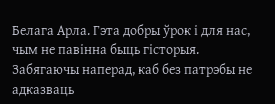Белага Арла. Гэта добры ўрок і для нас, чым не павінна быць гісторыя. Забягаючы наперад, каб без патрэбы не адказваць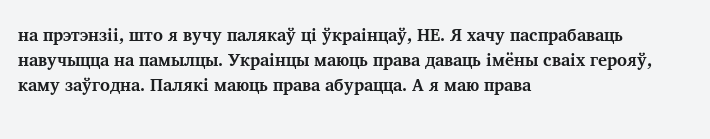на прэтэнзіі, што я вучу палякаў ці ўкраінцаў, НЕ. Я хачу паспрабаваць навучыцца на памылцы. Украінцы маюць права даваць імёны сваіх герояў, каму заўгодна. Палякі маюць права абурацца. А я маю права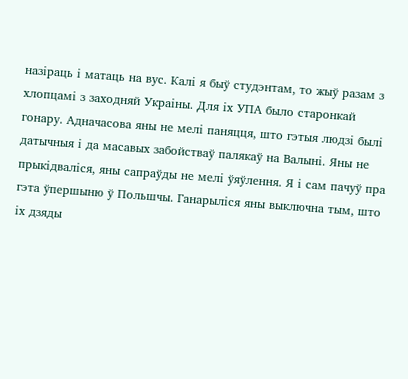назіраць і матаць на вус. Калі я быў студэнтам, то жыў разам з хлопцамі з заходняй Украіны. Для іх УПА было старонкай гонару. Адначасова яны не мелі паняцця, што гэтыя людзі былі датычныя і да масавых забойстваў палякаў на Валыні. Яны не прыкідваліся, яны сапраўды не мелі ўяўлення. Я і сам пачуў пра гэта ўпершыню ў Польшчы. Ганарыліся яны выключна тым, што іх дзяды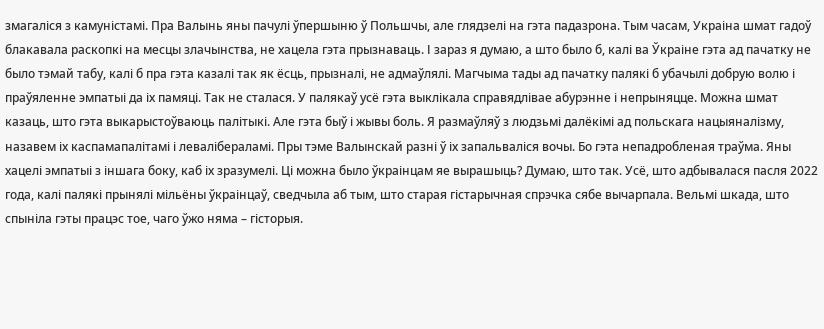змагаліся з камуністамі. Пра Валынь яны пачулі ўпершыню ў Польшчы, але глядзелі на гэта падазрона. Тым часам, Украіна шмат гадоў блакавала раскопкі на месцы злачынства, не хацела гэта прызнаваць. І зараз я думаю, а што было б, калі ва Ўкраіне гэта ад пачатку не было тэмай табу, калі б пра гэта казалі так як ёсць, прызналі, не адмаўлялі. Магчыма тады ад пачатку палякі б убачылі добрую волю і праўяленне эмпатыі да іх памяці. Так не сталася. У палякаў усё гэта выклікала справядлівае абурэнне і непрыняцце. Можна шмат казаць, што гэта выкарыстоўваюць палітыкі. Але гэта быў і жывы боль. Я размаўляў з людзьмі далёкімі ад польскага нацыяналізму, назавем іх каспамапалітамі і левалібераламі. Пры тэме Валынскай разні ў іх запальваліся вочы. Бо гэта непадробленая траўма. Яны хацелі эмпатыі з іншага боку, каб іх зразумелі. Ці можна было ўкраінцам яе вырашыць? Думаю, што так. Усё, што адбывалася пасля 2022 года, калі палякі прынялі мільёны ўкраінцаў, сведчыла аб тым, што старая гістарычная спрэчка сябе вычарпала. Вельмі шкада, што спыніла гэты працэс тое, чаго ўжо няма – гісторыя.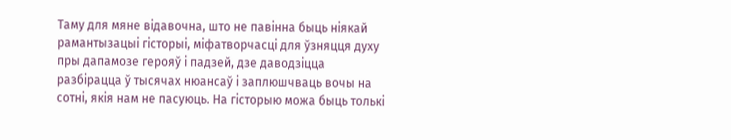Таму для мяне відавочна, што не павінна быць ніякай рамантызацыі гісторыі, міфатворчасці для ўзняцця духу пры дапамозе герояў і падзей, дзе даводзіцца разбірацца ў тысячах нюансаў і заплюшчваць вочы на сотні, якія нам не пасуюць. На гісторыю можа быць толькі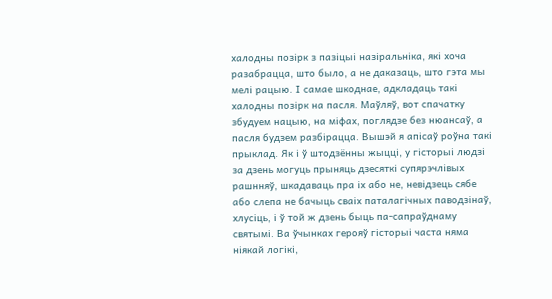халодны позірк з пазіцыі назіральніка, які хоча разабрацца, што было, а не даказаць, што гэта мы мелі рацыю. І самае шкоднае, адкладаць такі халодны позірк на пасля. Маўляў, вот спачатку збудуем нацыю, на міфах, поглядзе без нюансаў, а пасля будзем разбірацца. Вышэй я апісаў роўна такі прыклад. Як і ў штодзённы жыцці, у гісторыі людзі за дзень могуць прыняць дзесяткі супярэчлівых рашнняў, шкадаваць пра іх або не, невідзець сябе або слепа не бачыць сваіх паталагічных паводзінаў, хлусіць, і ў той ж дзень быць па-сапраўднаму святымі. Ва ўчынках герояў гісторыі часта няма ніякай логікі,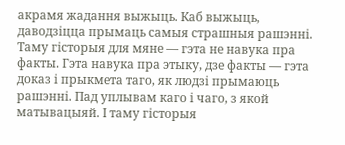акрамя жадання выжыць. Каб выжыць, даводзіцца прымаць самыя страшныя рашэнні. Таму гісторыя для мяне — гэта не навука пра факты. Гэта навука пра этыку, дзе факты — гэта доказ і прыкмета таго, як людзі прымаюць рашэнні. Пад уплывам каго і чаго, з якой матывацыяй. І таму гісторыя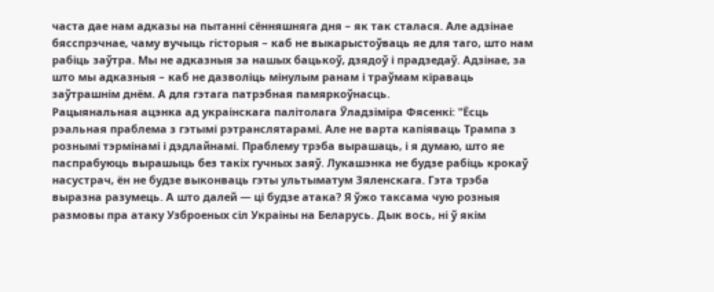часта дае нам адказы на пытанні сённяшняга дня – як так сталася. Але адзінае бясспрэчнае, чаму вучыць гісторыя – каб не выкарыстоўваць яе для таго, што нам рабіць заўтра. Мы не адказныя за нашых бацькоў, дзядоў і прадзедаў. Адзінае, за што мы адказныя – каб не дазволіць мінулым ранам і траўмам кіраваць заўтрашнім днём. А для гэтага патрэбная памяркоўнасць.
Рацыянальная ацэнка ад украінскага палітолага Ўладзіміра Фясенкі: "Ёсць рэальная праблема з гэтымі рэтранслятарамі. Але не варта капіяваць Трампа з рознымі тэрмінамі і дэдлайнамі. Праблему трэба вырашаць, і я думаю, што яе паспрабуюць вырашыць без такіх гучных заяў. Лукашэнка не будзе рабіць крокаў насустрач, ён не будзе выконваць гэты ультыматум Зяленскага. Гэта трэба выразна разумець. А што далей — ці будзе атака? Я ўжо таксама чую розныя размовы пра атаку Узброеных сіл Украіны на Беларусь. Дык вось, ні ў якім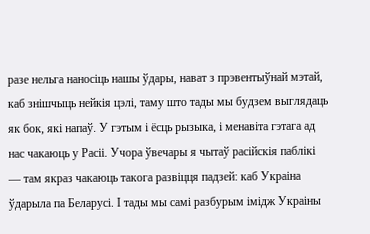разе нельга наносіць нашы ўдары, нават з прэвентыўнай мэтай, каб знішчыць нейкія цэлі, таму што тады мы будзем выглядаць як бок, які напаў. У гэтым і ёсць рызыка, і менавіта гэтага ад нас чакаюць у Расіі. Учора ўвечары я чытаў расійскія паблікі — там якраз чакаюць такога развіцця падзей: каб Украіна ўдарыла па Беларусі. І тады мы самі разбурым імідж Украіны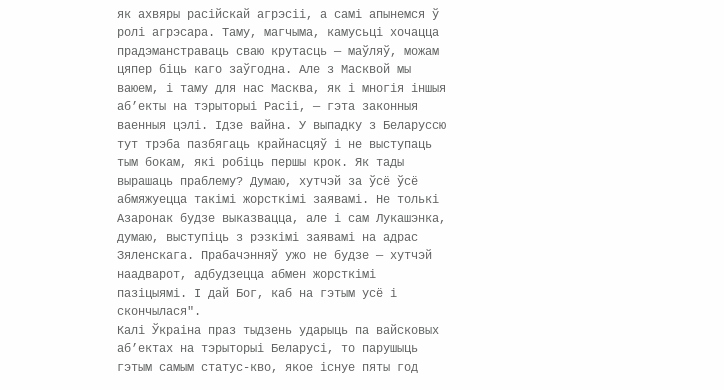як ахвяры расійскай агрэсіі, а самі апынемся ў ролі агрэсара. Таму, магчыма, камусьці хочацца прадэманстраваць сваю крутасць — маўляў, можам цяпер біць каго заўгодна. Але з Масквой мы ваюем, і таму для нас Масква, як і многія іншыя аб’екты на тэрыторыі Расіі, — гэта законныя ваенныя цэлі. Ідзе вайна. У выпадку з Беларуссю тут трэба пазбягаць крайнасцяў і не выступаць тым бокам, які робіць першы крок. Як тады вырашаць праблему? Думаю, хутчэй за ўсё ўсё абмяжуецца такімі жорсткімі заявамі. Не толькі Азаронак будзе выказвацца, але і сам Лукашэнка, думаю, выступіць з рэзкімі заявамі на адрас Зяленскага. Прабачэнняў ужо не будзе — хутчэй наадварот, адбудзецца абмен жорсткімі пазіцыямі. І дай Бог, каб на гэтым усё і скончылася".
Калі Ўкраіна праз тыдзень ударыць па вайсковых аб’ектах на тэрыторыі Беларусі, то парушыць гэтым самым статус-кво, якое існуе пяты год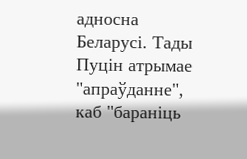адносна Беларусі. Тады Пуцін атрымае "апраўданне", каб "бараніць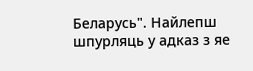Беларусь". Найлепш шпурляць у адказ з яе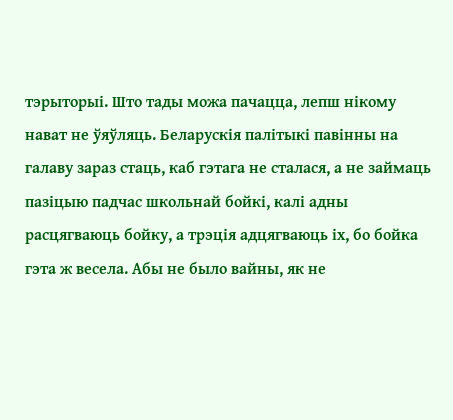тэрыторыі. Што тады можа пачацца, лепш нікому нават не ўяўляць. Беларускія палітыкі павінны на галаву зараз стаць, каб гэтага не сталася, а не займаць пазіцыю падчас школьнай бойкі, калі адны расцягваюць бойку, а трэція адцягваюць іх, бо бойка гэта ж весела. Абы не было вайны, як не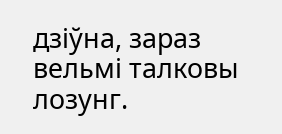дзіўна, зараз вельмі талковы лозунг.